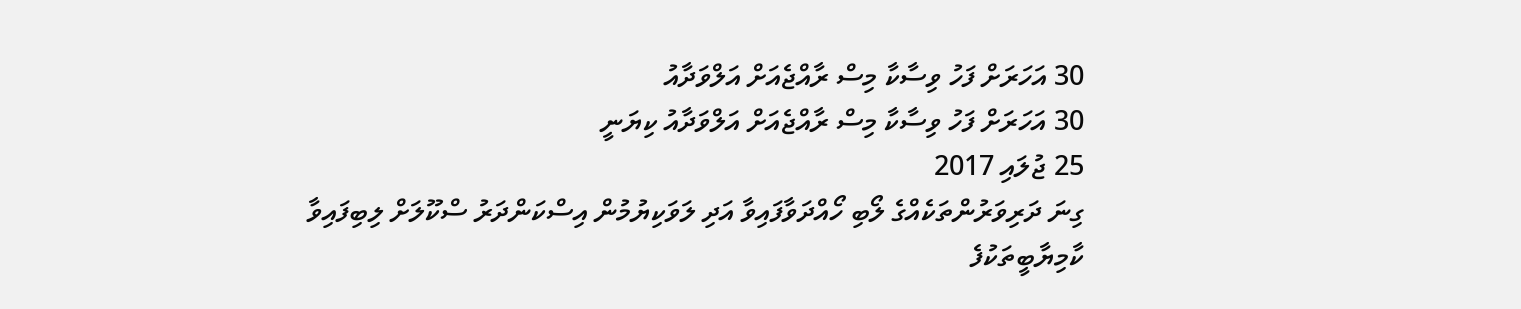30 އަހަރަށް ފަހު ވިސާކާ މިސް ރާއްޖެއަށް އަލްވަދާއު
30 އަހަރަށް ފަހު ވިސާކާ މިސް ރާއްޖެއަށް އަލްވަދާއު ކިޔަނީ
25 ޖުލައި 2017
ގިނަ ދަރިވަރުންތަކެއްގެ ލޯބި ހޯއްދަވާފައިވާ އަދި ލަވަކިޔުމުން އިސްކަންދަރު ސްކޫލަށް ލިބިފައިވާ ކާމިޔާބީތަކުފެ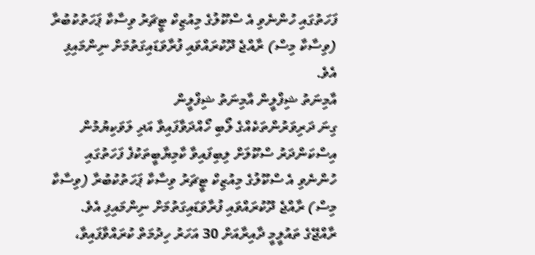ފަހަތުގައި ހުންނެވި އެ ސްކޫލުގެ މިއުޒިކް ޓީޗަރު ވިސާކާ ޕަހަތުކުބުރާ (ވިސާކާ މިސް) ރާއްޖެ ދޫކުރައްވައި ފުރާވަޑައިގަތުމަށް ނިންމައިފި އެވެ.
އާމިނަތު ޝިފްލީން އާމިނަތު ޝިފްލީން
ގިނަ ދަރިވަރުންތަކެއްގެ ލޯބި ހޯއްދަވާފައިވާ އަދި ލަވަކިޔުމުން އިސްކަންދަރު ސްކޫލަށް ލިބިފައިވާ ކާމިޔާބީތަކުފެ ފަހަތުގައި ހުންނެވި އެ ސްކޫލުގެ މިއުޒިކް ޓީޗަރު ވިސާކާ ޕަހަތުކުބުރާ (ވިސާކާ މިސް) ރާއްޖެ ދޫކުރައްވައި ފުރާވަޑައިގަތުމަށް ނިންމައިފި އެވެ.
ރާއްޖޭގެ ތައުލީމީ ދާއިރާއަށް 30 އަހަރު ހިދުމަތް ކުރައްވާފައިވާ،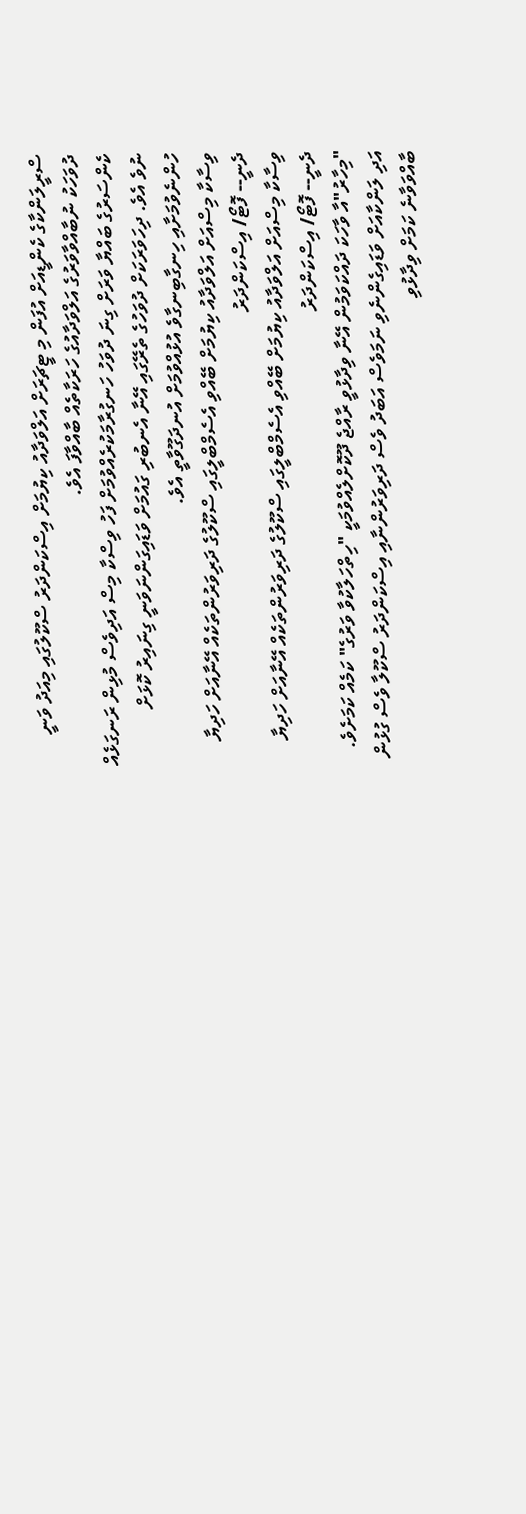ސްރީލަންކާގެ ކެންޑީއަށް އުފަން މި ޓީޗަރަށް އަލްވަދާއު ކިޔުމަށް އިސްކަންދަރު ސްކޫލުގައި މިއަދު ވަނީ ދުވަހަކު ނުބާއްވާވަރުގެ އަލްވަދާއުގެ ހަރަކާތެއް ބާއްވާފަ އެވެ.
ކެންސަރުގެ ބައްޔާ ވަރަށް ގިނަ ދުވަހު ހަނގުރާމަކުރެއްވުމަށް ފަހު ވިސްކާ މިސް އަދިވެސް މުޅިން ރަނގަޅެއް ނުވެ އެވެ. ދިހަވަރަކަށް ދުވަހުގެ ތެރޭގައި އޭނާ އެނބުރި ގައުމަށް ވަޑައިގަންނަވަނީ ގިނައިރު ކޮޅަށް ހުންނެވުމަށާއި ހިނގާބިނގާވެ އުޅުއްވުމަށް އުނދަގޫވާތީ އެވެ.
ވިސާކާ މިސްއަށް އަލްވަދާއު ކިޔުމަށް ބޭއްވި އެސެމްބްލީގައި ސްކޫލުގެ ދަރިވަރުންތަކެއް އޭނާއަށް ހަދިޔާ ދެނީ-- ފޮޓޯ/ އިސްކަންދަރު
ވިސާކާ މިސްއަށް އަލްވަދާއު ކިޔުމަށް ބޭއްވި އެސެމްބްލީގައި ސްކޫލުގެ ދަރިވަރުންތަކެއް އޭނާއަށް ހަދިޔާ ދެނީ-- ފޮޓޯ/ އިސްކަންދަރު
"މިހާރު"އާ ވާހަކަ ދައްކަވަމުން އޭނާ ވިދާޅުވީ ރާއްޖެ ދޫކޮށްލެއްވުމަކީ "ހިތްހަލާކުވާ ވަރުގެ" ކަމެއް ކަމަށެވެ. އަދި ލަންކާއަށް ވަޑައިގެންނެވި ނަމަވެސް އަބަދު ވެސް ދަރިވަރުންނާއި އިސްކަންދަރު ސްކޫލާ ވެސް ގުޅުން ބާއްވަވާނެ ކަމަށް ވިދާޅުވި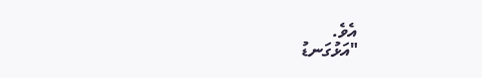އެވެ.
"އަޅުގަނޑު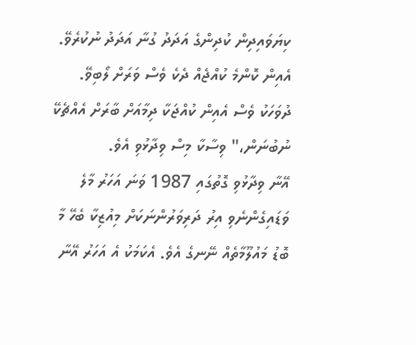ކިޔަވައިދިން ކުދިންގެ އަދަދު ގުނާ އަދަދު ނުކުރެވޭ. އެއިން ކޮންމެ ކުއްޖެއް ދެކެ ވެސް ވަރަށް ލޯބިވޭ. ދުވަހަކު ވެސް އެއިން ކުއްޖަކާ ދިމާއަށް ބާރަށް އެއްޗެކޭ ނުބުނަން،" ވިސާކާ މިސް ވިދާޅުވި އެވެ.
އޭނާ ވިދާޅުވި ގޮތުގައި 1987 ވަނަ އަހަރު މާލެ ވަޑައިގެންނެވި އިރު ދަރިވަރުންނަކަށް މިއުޒިކާ ބެހޭ މާ ބޮޑު މައުލޫމާތެއް ނޭނގެ އެވެ. އެކަމަކު އެ އަހަރު އޭނާ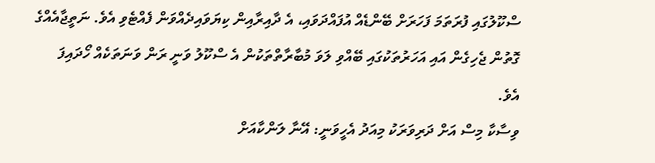ސްކޫލުގައި ފުރަތަމަ ފަހަރަށް ބޭންޑެއް އުފައްދަވައި، އެ ދާއިރާއިން ކިޔަވައިދެއްވަން ފެއްޓެވި އެވެ. ނަތީޖާއެއްގެ ގޮތުން ޖެހިގެން އައި އަހަރުތަކުގައި ބޭއްވި ލަވަ މުބާރާތްތަކުން އެ ސްކޫލު ވަނީ ރަން ވަނަތަކެއް ހޯދައިފަ އެވެ.
ވިސާކާ މިސް އަށް ދަރިވަރަކު މިއަދު އެހީވަނީ: އޭނާ ލަންކާއަށް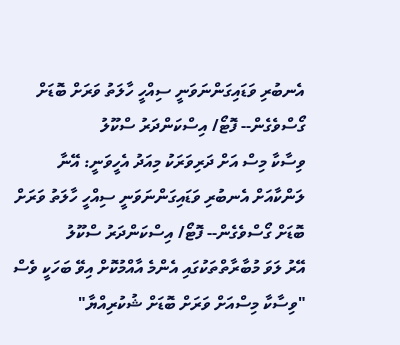އެނބުރި ވަޑައިގަންނަވަނީ ސިއްހީ ހާލަތު ވަރަށް ބޮޑަށް ގޯސްވެގެން-- ފޮޓޯ/ އިސްކަންދަރު ސްކޫލު
ވިސާކާ މިސް އަށް ދަރިވަރަކު މިއަދު އެހީވަނީ: އޭނާ ލަންކާއަށް އެނބުރި ވަޑައިގަންނަވަނީ ސިއްހީ ހާލަތު ވަރަށް ބޮޑަށް ގޯސްވެގެން-- ފޮޓޯ/ އިސްކަންދަރު ސްކޫލު
އޭރު ލަވަ މުބާރާތްތަކުގައި އެންމެ އާއްމުކޮށް އިވޭ ބަހަކީ ވެސް "ވިސާކާ މިސްއަށް ވަރަށް ބޮޑަށް ޝުކުރިއްޔާ"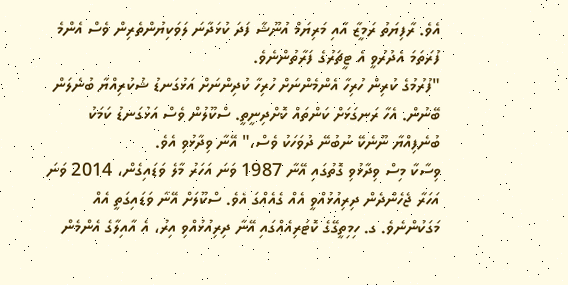އެވެ. ރާފިޔަތު ރަމީޒާ އާއި މަރިޔަމް އުނޫޝާ ފަދަ ކުޅަދާނަ ލަވަކިޔުންތެރިން ވެސް އެންމެ ފުރަތަމަ އެދުރުވީ އެ ޓީޗަރުގެ ފަރާތުންނެވެ.
"ފުރުމުގެ ކުރިން ހުރިހާ އެންމެންނަށް ހުރިހާ ކުދިންނަށް އަޅުގަނޑު ޝުކުރިއްޔާ ބުނެލަން ބޭނުން. އެހާ ރަނގަޅަށް ކަންތައް ކޮށްދިނީތީ. ސްކޫލުން ވެސް އަޅުގަނޑު ކަމަކު ބުނެފިއްޔާ ނޫނެކޭ ނުބުނޭ ދުވަހަކު ވެސް،" އޭނާ ވިދާޅުވި އެވެ.
ވިސާކާ މިސް ވިދާޅުވި ގޮތުގައި އޭނާ 1987 ވަނަ އަހަރު މާލެ ވަޑައިގެން، 2014 ވަނަ އަހަރާ ޖެހެންދެން ދިރިއުޅުއްވީ އެއް ގެއެއްގަ އެވެ. ސްކޫލަށް އޭނާ ވަޑައިގަތީ އެއް މަގަކުންނެވެ. ގ. ހިމިތީގޭގެ ކޮޓަރިއެއްގައި އޭނާ ދިރިއުޅުއްވި އިރު، އެ އާއިލާގެ އެންމެން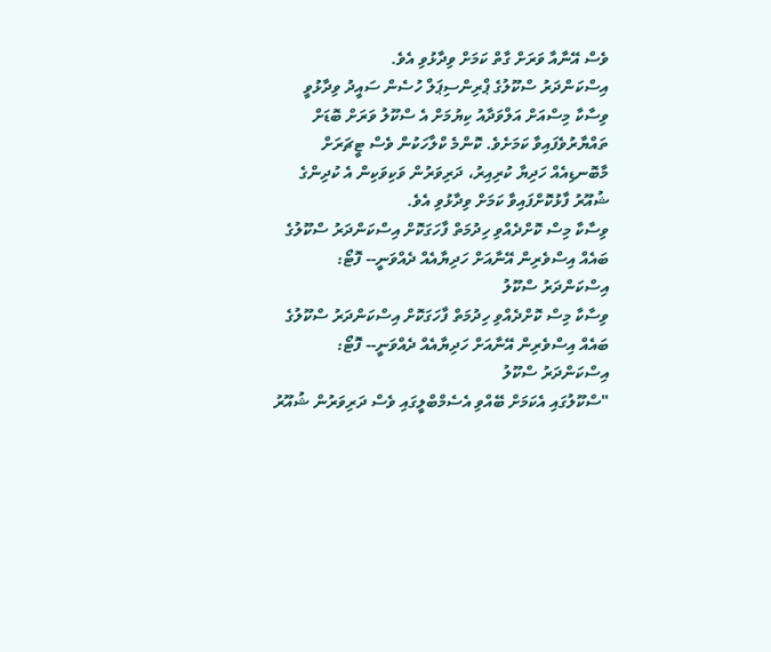ވެސް އޭނާއާ ވަރަށް ގާތް ކަމަށް ވިދާޅުވި އެވެ.
އިސްކަންދަރު ސްކޫލުގެ ޕްރިންސިޕަލް ހުސެން ސައީދު ވިދާޅުވީ ވިސާކާ މިސްއަށް އަލްވަދާއު ކިޔުމަށް އެ ސްކޫލު ވަރަށް ބޮޑަށް ތައްޔާރުވެފައިވާ ކަމަށެވެ. ކޮންމެ ކްލާހަކުން ވެސް ޓީޗަރަށް މާބޮނޑިއެއް ހަދިޔާ ކުރިއިރު، ދަރިވަރުން ވަކިވަކިން އެ ކުދިންގެ ޝުއޫރު ފާޅުކޮށްފައިވާ ކަމަށް ވިދާޅުވި އެވެ.
ވިސާކާ މިސް ކޮށްދެއްވި ހިދުމަތް ފާހަގަކޮށް އިސްކަންދަރު ސްކޫލުގެ ބައެއް އިސްވެރިން އޭނާއަށް ހަދިޔާއެއް ދެއްވަނީ-- ފޮޓޯ: އިސްކަންދަރު ސްކޫލު
ވިސާކާ މިސް ކޮށްދެއްވި ހިދުމަތް ފާހަގަކޮށް އިސްކަންދަރު ސްކޫލުގެ ބައެއް އިސްވެރިން އޭނާއަށް ހަދިޔާއެއް ދެއްވަނީ-- ފޮޓޯ: އިސްކަންދަރު ސްކޫލު
"ސްކޫލުގައި އެކަމަށް ބޭއްވި އެސެމްބްލީގައި ވެސް ދަރިވަރުން ޝުއޫރު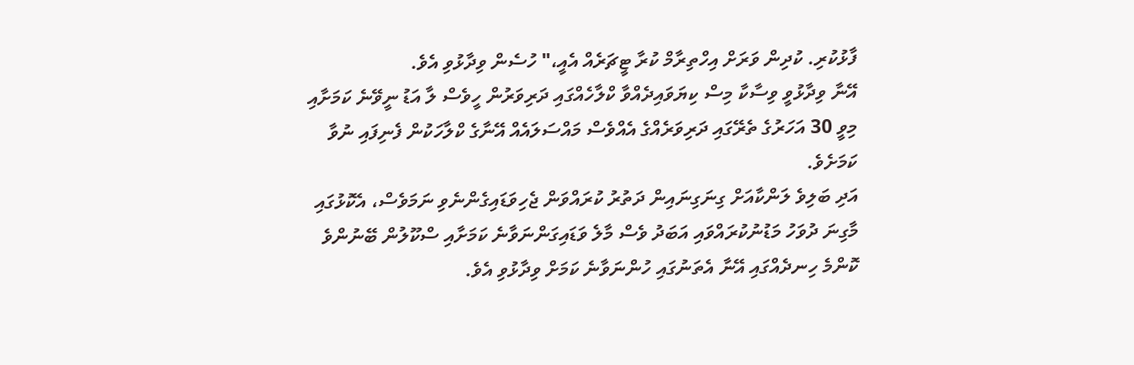ފާޅުކުރި. ކުދިން ވަރަށް އިހްތިރާމް ކުރާ ޓީޗަރެއް އެއީ،" ހުސެން ވިދާޅުވި އެވެ.
އޭނާ ވިދާޅުވީ ވިސާކާ މިސް ކިޔަވައިދެއްވާ ކްލާހެއްގައި ދަރިވަރުން ހީވެސް ލާ އަޑު ނީވޭނެ ކަމަށާއި މިވީ 30 އަހަރުގެ ތެރޭގައި ދަރިވަރެއްގެ އެއްވެސް މައްސަލައެއް އޭނާގެ ކްލާހަކުން ފެނިފައި ނުވާ ކަމަށެވެ.
އަދި ބަލިވެ ލަންކާއަށް ގިނަގިނައިން ދަތުރު ކުރައްވަން ޖެހިވަޑައިގެންނެވި ނަމަވެސް، އެކޮޅުގައި މާގިނަ ދުވަހު މަޑުނުކުރައްވައި އަބަދު ވެސް މާލެ ވަޑައިގަންނަވާނެ ކަމަށާއި ސްކޫލުން ބޭނުންވެ ކޮންމެ ހިނދެއްގައި އޭނާ އެތަނުގައި ހުންނަވާނެ ކަމަށް ވިދާޅުވި އެވެ.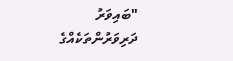"ބައިވަރު ދަރިވަރުންތަކެއްގެ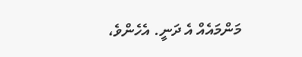މަންމައެއް އެ ދަނީ. އެހެންވެ،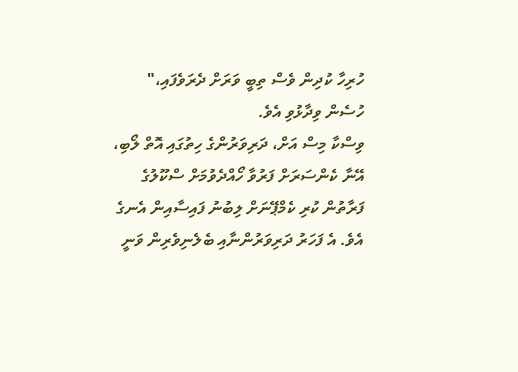ހުރިހާ ކުދިން ވެސް ތިބީ ވަރަށް ދެރަވެފައި،" ހުސެން ވިދާޅުވި އެވެ.
ވިސްކާ މިސް އަށް، ދަރިވަރުންގެ ހިތުގައި އޮތް ލޯބި، އޭނާ ކެންސަރަށް ފަރުވާ ހޯއްދެވުމަށް ސްކޫލުގެ ފަރާތުން ކުރި ކެމްޕޭނަށް ލިބުނު ފައިސާއިން އެނގެ އެވެ. އެ ފަހަރު ދަރިވަރުންނާއި ބެލެނިވެރިން ވަނީ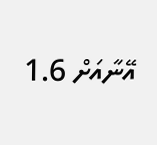އޭނާއަށް 1.6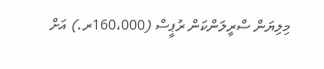މިލިޔަން ސްރީލަންކަން ރުޕީސް (160،000ރ.) އަށް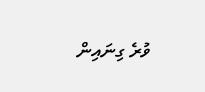ވުރެ ގިނައިން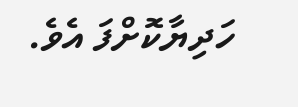ހަދިޔާކޮށްފަ އެވެ.